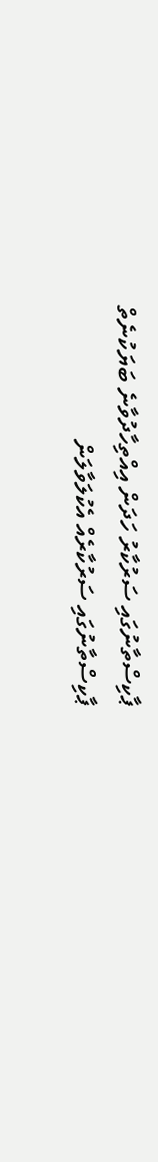ޕާކިސްތާނުގައި ސަރުކާރު ހަދަން އިއްތިހާދުވާނެ ބަޔަކުނެތް
ޕާކިސްތާނުގައި ސަރުކާރެއް އެކުލަވާލަން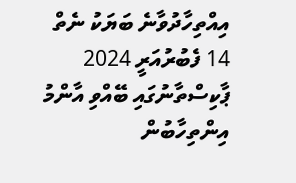އިއްތިހާދުވާނެ ބަޔަކު ނެތް
14 ފެބުރުއަރީ 2024
ޕާކިސްތާނުގައި ބޭއްވި އާންމު އިންތިހާބުން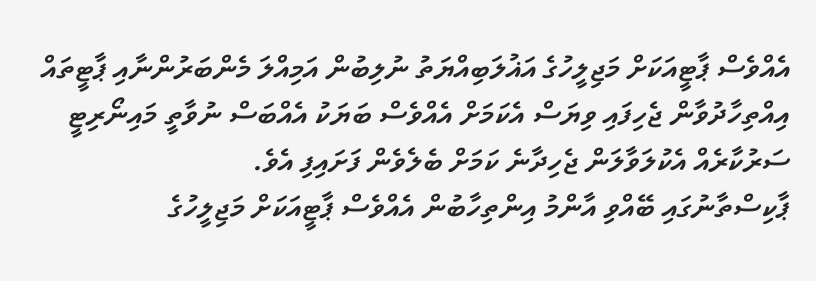އެއްވެސް ޕާޓީއަކަށް މަޖިލީހުގެ އަޣުލަބިއްޔަތު ނުލިބުން އަމިއްލަ މެންބަރުންނާއި ޕާޓީތައް އިއްތިހާދުވާން ޖެހިފައި ވިޔަސް އެކަމަށް އެއްވެސް ބަޔަކު އެއްބަސް ނުވާތީ މައިނޯރިޓީ ސަރުކާރެއް އެކުލަވާލަން ޖެހިދާނެ ކަމަށް ބެލެވެން ފަށައިފި އެވެ.
ޕާކިސްތާނުގައި ބޭއްވި އާންމު އިންތިހާބުން އެއްވެސް ޕާޓީއަކަށް މަޖިލީހުގެ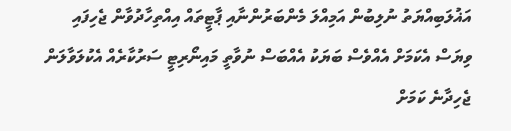އަޣުލަބިއްޔަތު ނުލިބުން އަމިއްލަ މެންބަރުންނާއި ޕާޓީތައް އިއްތިހާދުވާން ޖެހިފައި ވިޔަސް އެކަމަށް އެއްވެސް ބަޔަކު އެއްބަސް ނުވާތީ މައިނޯރިޓީ ސަރުކާރެއް އެކުލަވާލަން ޖެހިދާނެ ކަމަށް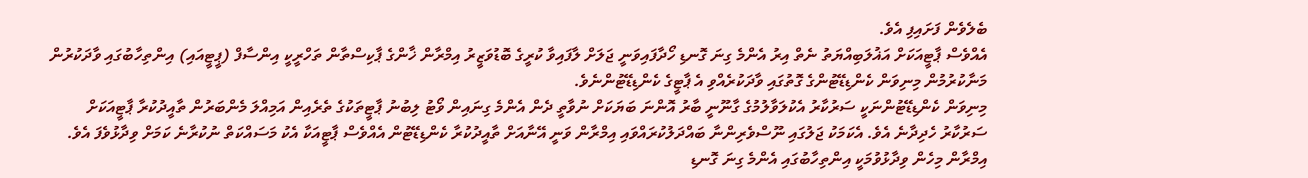ބެލެވެން ފަށައިފި އެވެ.
އެއްވެސް ޕާޓީއަކަށް އަޣުލަބިއްޔަތު ނެތް އިރު އެންމެ ގިނަ ގޮނޑި ހޯދާފައިވަނީ ޖަލަށް ލާފައިވާ ކުރީގެ ބޮޑުވަޒީރު އިމްރާން ޚާންގެ ޕާކިސްތާން ތަހްރީކީ އިންސާފް (ޕީޓީއައި) އިންތިހާބުގައި ވާދަކުރުން މަނާކުރުމުން މިނިވަން ކެންޑިޑޭޓުންގެ ގޮތުގައި ވާދަކުރެއްވި އެ ޕާޓީގެ ކެންޑިޑޭޓުންނެވެ.
މިނިވަން ކެންޑިޑޭޓުންނަކީ ސަރުކާރު އެކުލަވާލުމުގެ ގާނޫނީ ބާރު އޮންނަ ބަޔަކަށް ނުވާތީ ދެން އެންމެ ގިނައިން ވޯޓު ލިބުނު ޕާޓީތަކުގެ ތެރެއިން އަމިއްލަ މެންބަރުން ތާއީދުކުރާ ޕާޓީއަކަށް ސަރުކާރު ހެދިދާނެ އެވެ. އެކަމަކު ޖަލުގައި ނޫސްވެރިންނާ ބައްދަލުކުރައްވައި އިމްރާން ވަނީ އޭނާއަށް ތާއީދުކުރާ ކެންޑިޑޭޓުން އެއްވެސް ޕާޓީއަކާ އެކު މަސައްކަތް ނުކުރާނެ ކަމަށް ވިދާޅުވެފަ އެވެ.
އިމްރާން މިހެން ވިދާޅުވުމަކީ އިންތިހާބުގައި އެންމެ ގިނަ ގޮނޑި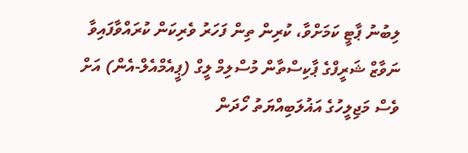ލިބުނު ޕާޓީ ކަމަށްވާ، ކުރިން ތިން ފަހަރު ވެރިކަން ކުރައްވާފައިވާ ނަވާޒް ޝަރީފްގެ ޕާކިސްތާން މުސްލިމް ލީގް (ޕީއެމްއެލް-އެން) އަށް ވެސް މަޖިލީހުގެ އަޣުލަބިއްޔަތު ހޯދަން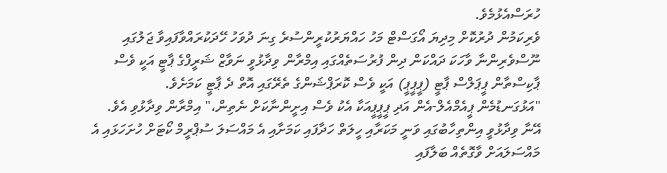ހުރަސްއެޅުމެވެ.
ވެރިކަމުން ދުރުކޮށް މިދިޔަ އޯގަސްޓް މަހު ހައްޔަރުކުރީންސުރެ ގިނަ ދުވަހު ހޭދަކުރައްވާފައިވާ ޖަލުގައި ނޫސްވެރިންނާ ވާހަކަ ދައްކަން ދިން ފުރުސަތެއްގައި އިމްރާން ވިދާޅުވީ ނަވާޒް ޝަރީފްގެ ޕާޓީ އަކީ ވެސް ޕާކިސްތާން ޕީޕަލްސް ޕާޓީ (ޕީޕީޕީ) އަކީ ވެސް ކޮރަޕްޝަންގެ ތެރޭގައި އޮތް ދެ ޕާޓީ ކަމަށެވެ.
"އަޅުގަނޑުމެން ޕީއެމްއެލް-އެން އަދި ޕީޕީޕީއަކާ އެކު ވެސް އިށީންނާކަށް ނެތިން،" އިމްރާން ވިދާޅުވި އެވެ.
އޭނާ ވިދާޅުވީ އިންތިހާބުގައި ވަނީ މަކަރާއި ހީލަތް ހަދާފައި ކަމަށާއި އެ މައްސަލަ ސުޕްރީމް ކޯޓަށް ހުށަހަޅައި އެ މައްސަލައަށް ވާގޮތެއް ބަލާފައި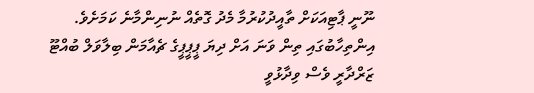ނޫނީ ޕާޓިއަކަށް ތާއީދުކުރުމާ މެދު ގޮތެއް ނުނިންމާނެ ކަމަށެވެ.
އިންތިހާބުގައި ތިން ވަނަ އަށް ދިޔަ ޕީޕީޕީގެ ޗެއާމަން ބިލާވަލް ބުއްޓޫ ޒަރްދާރީ ވެސް ވިދާޅުވީ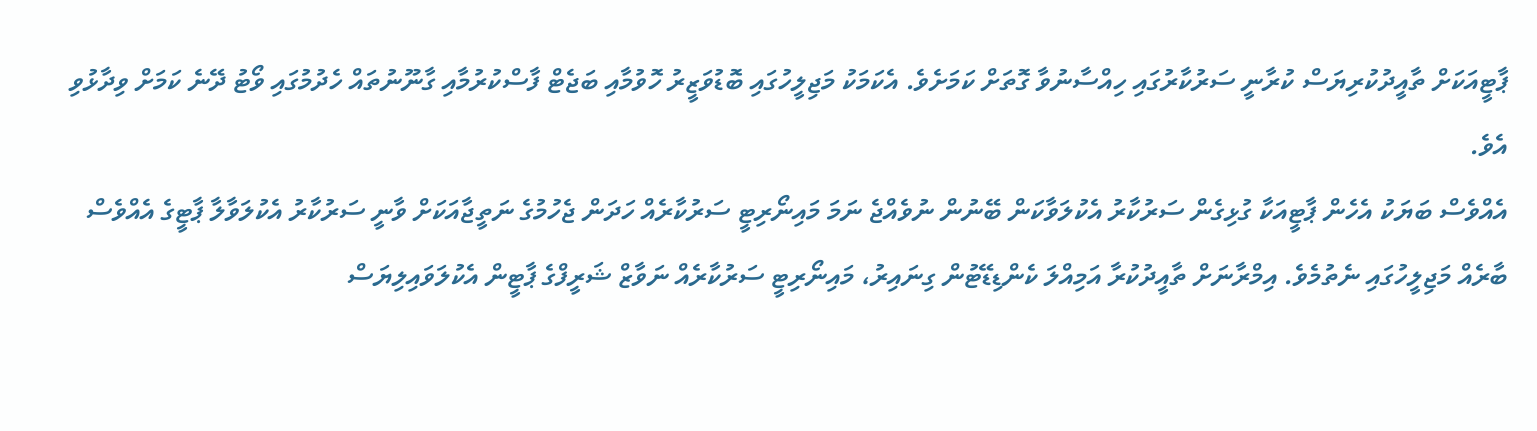ޕާޓީއަކަށް ތާއީދުކުރިޔަސް ކުރާނީ ސަރުކާރުގައި ހިއްސާނުވާ ގޮތަށް ކަމަށެވެ. އެކަމަކު މަޖިލީހުގައި ބޮޑުވަޒީރު ހޮވުމާއި ބަޖެޓް ފާސްކުރުމާއި ގާނޫނުތައް ހެދުމުގައި ވޯޓު ދޭނެ ކަމަށް ވިދާޅުވި އެވެ.
އެއްވެސް ބަޔަކު އެހެން ޕާޓީއަކާ ގުޅިގެން ސަރުކާރު އެކުލަވާކަން ބޭނުން ނުވެއްޖެ ނަމަ މައިނޯރިޓީ ސަރުކާރެއް ހަދަން ޖެހުމުގެ ނަތީޖާއަކަށް ވާނީ ސަރުކާރު އެކުލަވާލާ ޕާޓީގެ އެއްވެސް ބާރެއް މަޖިލީހުގައި ނެތުމެވެ. އިމްރާނަށް ތާއީދުކުރާ އަމިއްލަ ކެންޑިޑޭޓުން ގިނައިރު، މައިނޯރިޓީ ސަރުކާރެއް ނަވާޒް ޝަރީފްގެ ޕާޓީން އެކުލަވައިލިޔަސް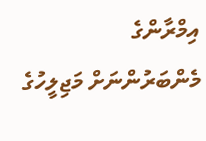އިމްރާންގެ މެންބަރުންނަށް މަޖިލީހުގެ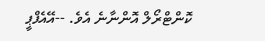ކޮންޓްރޯލް އޮންނާނެ އެވެ. --އޭއެފްޕީ